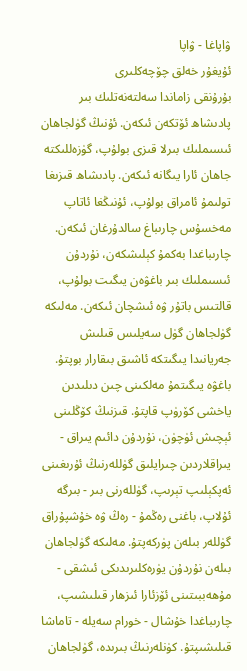ۋاپاغا - ۋاپا
ئۇيغۇر خەلق چۆچەكلىرى
بۇرۇنقى زاماندا سەلتەنەتلىك بىر پادىشاھ ئۆتكەن ئىكەن. ئۇنىڭ گۈلجاھان ئىسىملىك بىرلا قىزى بولۇپ، گۈزەللىكتە جاھان ئارا يىگانە ئىكەن. پادىشاھ قىزىغا تولىمۇ ئامراق بولۇپ، ئۇنىڭغا ئاتاپ مەخسۇس چارىباغ سالدۇرغان ئىكەن. چارىباغدا بەكمۇ كېلىشكەن، نۇردۇن ئىسىملىك بىر باغۋەن يىگىت بولۇپ، قالتىس باتۇر ۋە ئىشچان ئىكەن. مەلىكە گۈلجاھان گۈل سەيلىس قىلىش جەريانىدا يىگىتكە ئاشىق بىقارار بوپتۇ. باغۋە يىگىتمۇ مەلكىنى چىن دىلىدىن ياخشى كۆرۈپ قاپتۇ. قىزنىڭ كۆڭلىنى ئېچىش ئۈچۈن، نۇردۇن دائىم يىراق - يىراقلاردىن چىرايلىق گۈللەرنىڭ ئۇرىغىنى ئەپكېلىپ تېرىپ، گۈللەرنى بىر - بىرگە ئۇلاپ، باغنى رەڭمۇ - رەڭ ۋە خۇشپۇراق گۈللەر بىلەن پۈركەپتۇ. مەلىكە گۈلجاھان بىلەن نۇردۇن يۈرەكلىرىدىكى ئىشقى - مۇھەببىتىنى ئۆزئارا ئىزھار قىلىشىپ، چارىباغدا خۇشال - خورام سەيلە - تاماشا قىلىشىپتۇ. كۈنلەرنىڭ بىرىدە، گۈلجاھان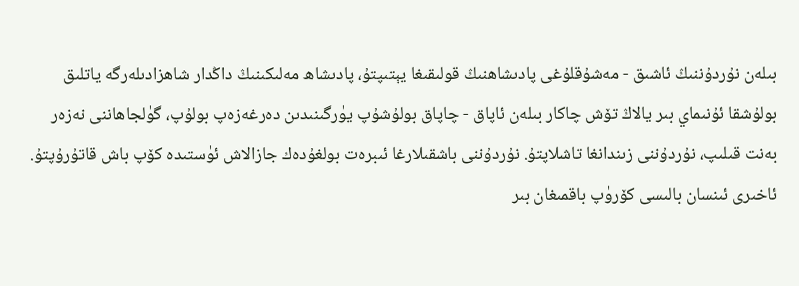بىلەن نۇردۇننىڭ ئاشىق - مەشۇقلۇغى پادىشاھنىڭ قولىقىغا يېتىپتۇ، پادىشاھ مەلىكىنىڭ داڭدار شاھزادىلەرگە ياتلىق بولۇشقا ئۇنىماي بىر يالاڭ تۆش چاكار بىلەن ئاپاق - چاپاق بولۇشۇپ يۈرگىنىدىن دەرغەزەپ بولۇپ، گۈلجاھاننى نەزەر بەنت قىلىپ، نۇردۇننى زىندانغا تاشلاپتۇ. نۇردۇننى باشقىلارغا ئىبرەت بولغۇدەك جازالاش ئۈستىدە كۆپ باش قاتۇرۇپتۇ. ئاخىرى ئىنسان بالىسى كۆرۈپ باقمىغان بىر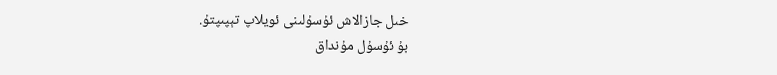خىل جازالاش ئۇسۇلىنى ئويلاپ تېپىپتۇ.
بۇ ئۇسۇل مۇنداق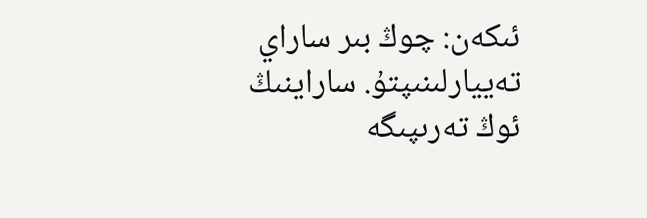ئىكەن: چوڭ بىر ساراي تەييارلىنىپتۇ. ساراينىڭ ئوڭ تەرىپىگە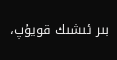بىر ئىشىك قويۇپ،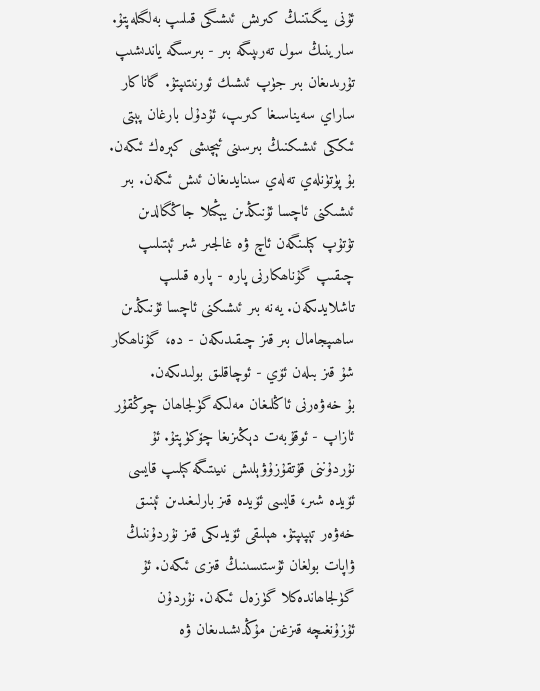ئۇنى يىگىتنىڭ كىرىش ئىشىگى قىلىپ بەلگىلەپتۇ. سارينىڭ سول تەرىپىگە بىر - بىرسىگە ياندىشىپ تۇرىدىغان بىر جۈپ ئىشىك ئورنىتىپتۇ. گاناكار ساراي سەيناسىغا كىرىپ، ئۇدۇل بارغان پېتى ئىككى ئىشىكنىڭ بىرسىنى ئېچىشى كېرەك ئىكەن. بۇ پۈتۈنلەي تەلەي سىنايدىغان ئىش ئىكەن. بىر ئىشىكنى ئاچسا ئۇنىڭدىن يېڭىلا جاڭگالدىن تۇتۇپ كېلىنگەن ئاچ ۋە غالجىر شىر ئېتىلىپ چىقىپ گۇناھكارنى پارە - پارە قىلىپ تاشلايدىكەن. يەنە بىر ئىشىكنى ئاچسا ئۇنىڭدىن ساھىپجامال بىر قىز چىقىدىكەن - دە، گۇناھكار شۇ قىز بىلەن ئۆي - ئوچاقلىق بولىدىكەن.
بۇ خەۋەرنى ئاڭلىغان مەلىكە گۈلجاھان چوڭقۇر ئازاپ - ئوقۇبەت دېڭىزىغا چۆكۈپتۇ. ئۇ نۇردۇننى قۇتقۇزۇۋېلىش نىيىتىگە كېلىپ قايسى ئۆيدە شىر، قايسى ئۆيدە قىز بارلىغىدىن ئېنىق خەۋەر تېپىپتۇ. ھېلىقى ئۆيدىكى قىز نۇردۇننىڭ ۋاپات بولغان ئۇستىسىنىڭ قىزى ئىكەن. ئۇ گۈلجاھاندەكلا گۈزەل ئىكەن. نۇردۇن ئۇزۇنغىچە قىزغىن مۇڭدىشىدىغان ۋە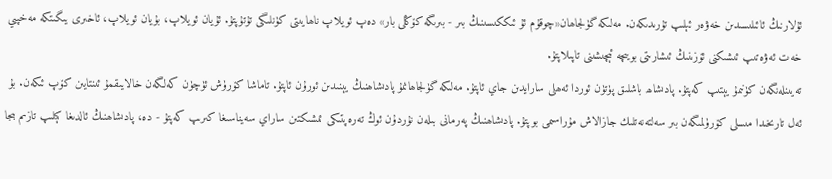ئۇلارنىڭ ئائىلىسىدىن خەۋەر ئېلىپ تۇرىدىكەن. مەلىكە گۈلجاھان«چوقۇم ئۇ ئىككىسىنىڭ بىر - بىرىگە كۆڭلى بار» دەپ ئويلاپ ناھايىتى كۈنلىگى تۇتۇپتۇ. ئۇيان ئويلاپ، بۇيان ئويلاپ، ئاخىرى يىگىتكە مەخپىي خەت ئەۋەتىپ ئىشىكنى ئۆزىنىڭ ئىشارىتى بويىچە ئېچىشىنى تاپىلاپتۇ.
تەيىنلەنگەن كۈنىمۇ يېتىپ كەپتۇ. پادىشاھ باشلىق پۈتۈن ئوردا ئەھلى سارايدىن جاي ئاپتۇ. مەلىكە گۈلجاھانمۇ پادىشاھنىڭ يېنىدىن ئورۇن ئاپتۇ. تاماشا كۆرۈش ئۈچۈن كەلگەن خالايىقمۇ ئىنتايىن كۆپ ئىكەن. بۇ ئەل تارىخىدا مىسلى كۆرۈلمىگەن بىر سەلتەنەتلىك جازالاش مۇراسىمى بوپتۇ. پادىشاھنىڭ پەرمانى بىلەن نۇردۇن ئوڭ تەرەپتىكى ئىشىكتىن ساراي سەيناسىغا كىرىپ كەپتۇ - دە، پادىشاھنىڭ ئالدىغا كېلىپ تازىم بىجا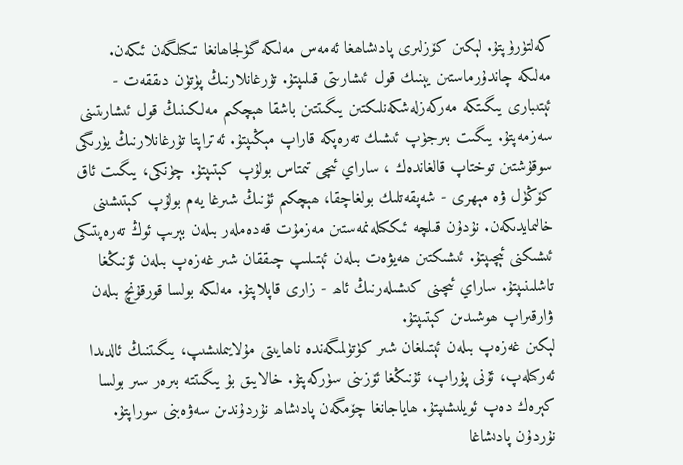كەلتۈرۈپتۇ. لېكىن كۆزلىرى پادىشاھغا ئەمەس مەلىكە گۈلجاھانغا تىكىلگەن ئىكەن. مەلىكە چاندۇرماستىن يېنىك قول ئىشارىتى قىلىپتۇ. تۇرغانلارنىڭ پۈتۈن دىققەت - ئېتىبارى يىگىتكە مەركەزلەشكەنلىكتىن يىگىتتىن باشقا ھېچكىم مەلكىنىڭ قول ئىشارىتىنى سەزمەپتۇ. يىگىت بىرجۈپ ئىشىك تەرەپكە قاراپ مېڭىپتۇ. ئەتراپتا تۇرغانلارنىڭ يۈرىگى سوقۇشتىن توختاپ قالغاندەك ، ساراي ئىچى تىمتاس بولۇپ كېتىپتۇ. چۈنكى، يىگىت ئاق كۆڭۈل ۋە مېھرى - شەپقەتلىك بولغاچقا، ھېچكىم ئۇنىڭ شىرغا يەم بولۇپ كېتىشىنى خالىمايدىكەن. نۇدۇن قىلچە ئىككىلەنمەستىن مەزمۇت قەدەملەر بىلەن بېرىپ ئوڭ تەرەپتىكى ئىشىكنى ئېچىپتۇ. ئىشىكتىن ھەيۋەت بىلەن ئېتىلىپ چىققان شىر غەزەپ بىلەن ئۇنىڭغا تاشلىنىپتۇ. ساراي ئىچىنى كىشىلەرنىڭ ئاھ - زارى قاپلاپتۇ. مەلىكە بولسا قورقۇنچ بىلەن ۋارقىراپ ھوشىدىن كېتىپتۇ.
لېكىن غەزەپ بىلەن ئېتىلغان شىر كۈتۈلمىگەندە ناھايىتى مۇلايىملىشىپ، يىگىتنىڭ ئالدىدا ئەركىلەپ، ئۇنى پۇراپ، ئۇنىڭغا ئۆزىنى سۈركەپتۇ. خالايىق بۇ يىگىتتە بىرەر سىر بولسا كېرەك دەپ ئويلىشىپتۇ. ھاياجانغا چۆمگەن پادىشاھ نۇردۇندىن سەۋەبنى سوراپتۇ. نۇردۇن پادىشاغا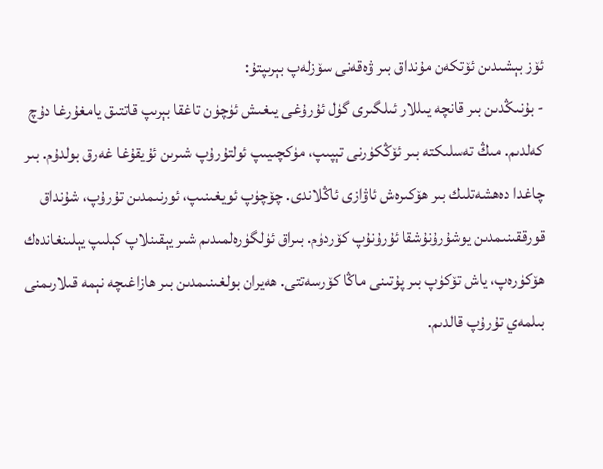ئۆز بېشىدىن ئۆتكەن مۇنداق بىر ۋەقەنى سۆزلەپ بېرىپتۇ:
- بۇنىڭدىن بىر قانچە يىللار ئىلگىرى گۈل ئۇرۇغى يىغىش ئۈچۈن تاغقا بېرىپ قاتتىق يامغۇرغا دۇچ كەلدىم. مىڭ تەسلىكتە بىر ئۆڭكۈرنى تېپىپ، مۈكچىيىپ ئولتۇرۇپ شىرىن ئۇيقۇغا غەرق بولدۇم. بىر چاغدا دەھشەتلىك بىر ھۆكىرەش ئاۋازى ئاڭلاندى. چۆچۈپ ئويغىنىپ، ئورنىمدىن تۇرۇپ، شۇنداق قورققىنىمدىن يوشۇرۇنۇشقا ئۇرۇنۇپ كۆردۈم. بىراق ئۈلگۈرەلمىدىم شىر يېقىنلاپ كېلىپ يېلىنغاندەك ھۆكۈرەپ، ياش تۆكۈپ بىر پۇتىنى ماڭا كۆرسەتتى. ھەيران بولغىنىمدىن بىر ھازاغىچە نېمە قىلارىمنى بىلمەي تۇرۇپ قالدىم.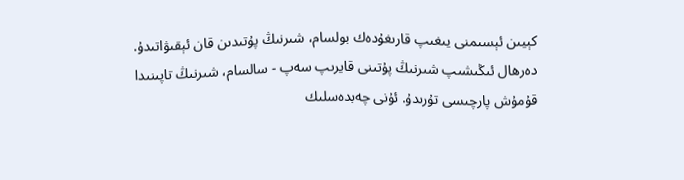كېيىن ئېسىمنى يىغىپ قارىغۇدەك بولسام، شىرنىڭ پۇتىدىن قان ئېقىۋاتىدۇ. دەرھال ئىڭىشىپ شىرنىڭ پۇتىنى قايرىپ سەپ - سالسام، شىرنىڭ تاپىنىدا قۇمۇش پارچىسى تۇرىدۇ. ئۇنى چەبدەسلىك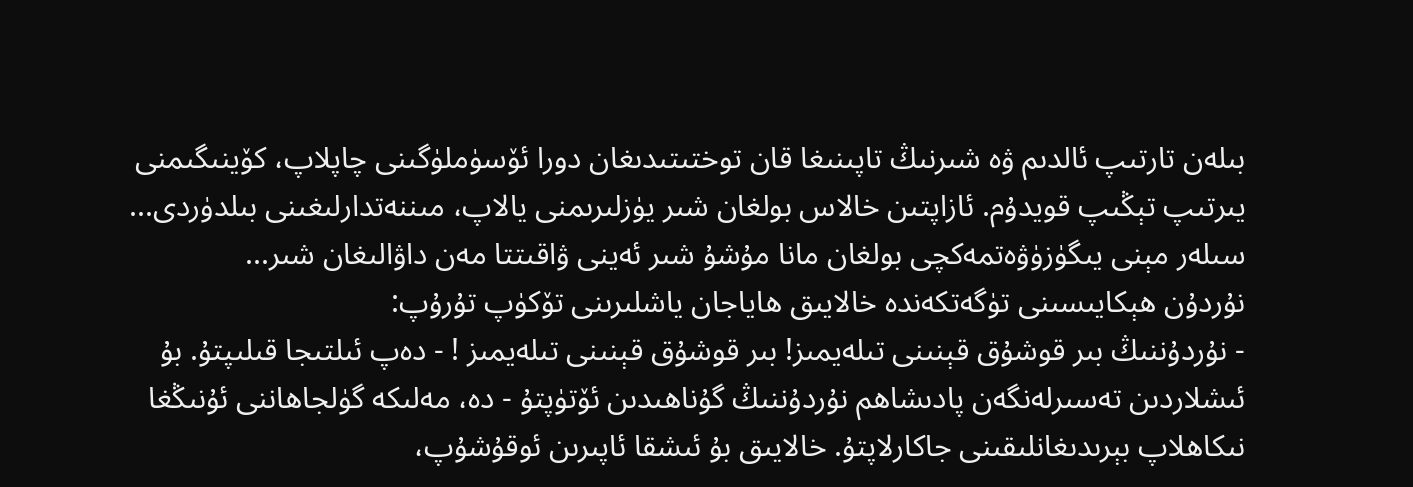بىلەن تارتىپ ئالدىم ۋە شىرنىڭ تاپىنىغا قان توختىتىدىغان دورا ئۆسۈملۈگىنى چاپلاپ، كۆينىگىمنى يىرتىپ تېڭىپ قويدۇم. ئازاپتىن خالاس بولغان شىر يۈزلىرىمنى يالاپ، مىننەتدارلىغىنى بىلدۈردى... سىلەر مېنى يىگۈزۈۋەتمەكچى بولغان مانا مۇشۇ شىر ئەينى ۋاقىتتا مەن داۋالىغان شىر...
نۇردۇن ھېكايىسىنى تۈگەتكەندە خالايىق ھاياجان ياشلىرىنى تۆكۈپ تۇرۇپ:
- نۇردۇننىڭ بىر قوشۇق قېنىنى تىلەيمىز! بىر قوشۇق قېنىنى تىلەيمىز ! - دەپ ئىلتىجا قىلىپتۇ. بۇ ئىشلاردىن تەسىرلەنگەن پادىشاھم نۇردۇننىڭ گۇناھىدىن ئۆتۈپتۇ - دە، مەلىكە گۈلجاھاننى ئۇنىڭغا نىكاھلاپ بېرىدىغانلىقىنى جاكارلاپتۇ. خالايىق بۇ ئىشقا ئاپىرىن ئوقۇشۇپ،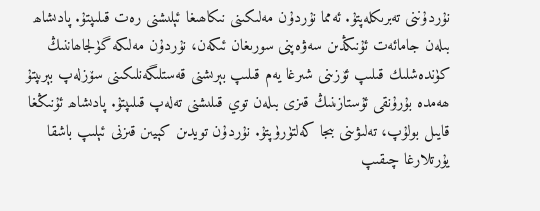نۇردۇننى تەبرىكلەپتۇ. ئەمما نۇردۇن مەلىكىنى نىكاھىغا ئېلىشنى رەت قىلىپتۇ. پادىشاھ بىلەن جامائەت ئۇنىڭدىن سەۋەپنى سورىغان ئىكەن، نۇردۇن مەلىكە گۈلجاھاننىڭ كۈندەشلىك قىلىپ ئۆزىنى شىرغا يەم قىلىپ بېرىشنى قەستلىگەنلىكىنى سۆزلەپ بېرىپتۇ ھەمدە بۇرۇنقى ئۇستازىنىڭ قىزى بىلەن توي قىلىشنى تەلەپ قىلىپتۇ. پادىشاھ ئۇنىڭغا قايىل بولۇپ، تەلىۋىنى بىجا كەلتۈرۈپتۇ. نۇردۇن تويدىن كېيىن قىزنى ئېلىپ باشقا يۇرتلارغا چىقىپ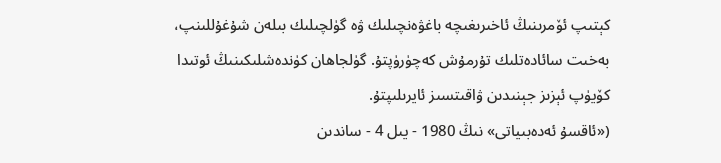كېتىپ ئۆمرىنىڭ ئاخىرىغىچە باغۋەنچىلىك ۋە گۈلچىلىك بىلەن شۇغۇللىنپ، بەخىت سائادەتلىك تۇرمۇش كەچۈرۈپتۇ. گۈلجاھان كۈندەشلىكىنىڭ ئوتىدا كۆيۈپ ئېزىز جېنىدىن ۋاقىتسىز ئايرىلىپتۇ.
(«ئاقسۇ ئەدەبىياتى» نىڭ 1980 - يىل 4 - ساندىن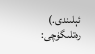ئېلىندى.)
رەتلىگۈچى: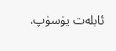ئابلەت يۈسۈپ.